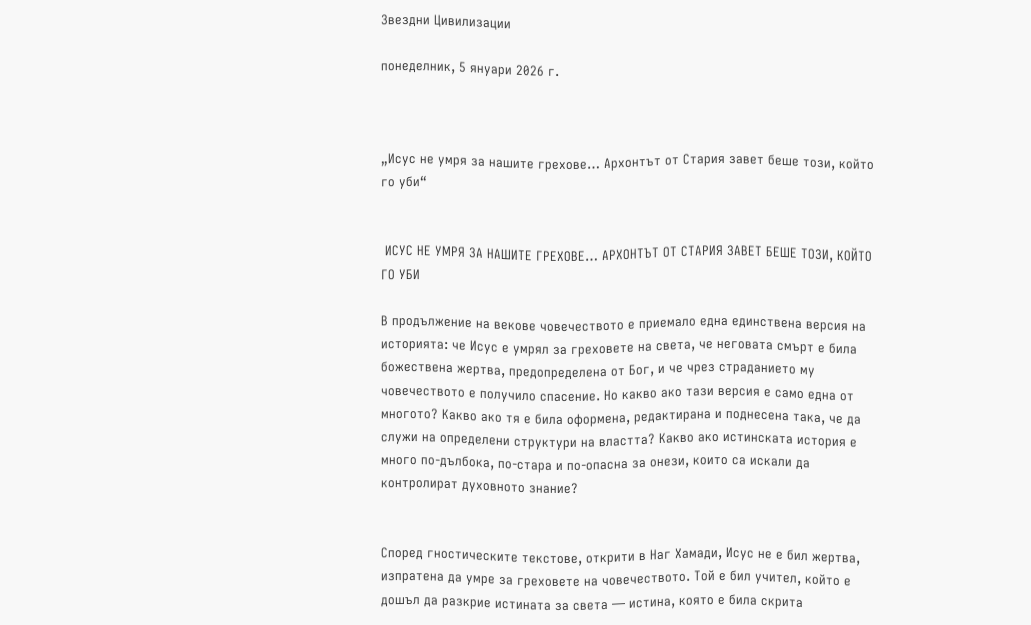Звездни Цивилизации

понеделник, 5 януари 2026 г.



„Исус не умря за нашите грехове… Архонтът от Стария завет беше този, който го уби“


 ИСУС НЕ УМРЯ ЗА НАШИТЕ ГРЕХОВЕ… АРХОНТЪТ ОТ СТАРИЯ ЗАВЕТ БЕШЕ ТОЗИ, КОЙТО ГО УБИ

В продължение на векове човечеството е приемало една единствена версия на историята: че Исус е умрял за греховете на света, че неговата смърт е била божествена жертва, предопределена от Бог, и че чрез страданието му човечеството е получило спасение. Но какво ако тази версия е само една от многото? Какво ако тя е била оформена, редактирана и поднесена така, че да служи на определени структури на властта? Какво ако истинската история е много по-дълбока, по-стара и по-опасна за онези, които са искали да контролират духовното знание?


Според гностическите текстове, открити в Наг Хамади, Исус не е бил жертва, изпратена да умре за греховете на човечеството. Той е бил учител, който е дошъл да разкрие истината за света — истина, която е била скрита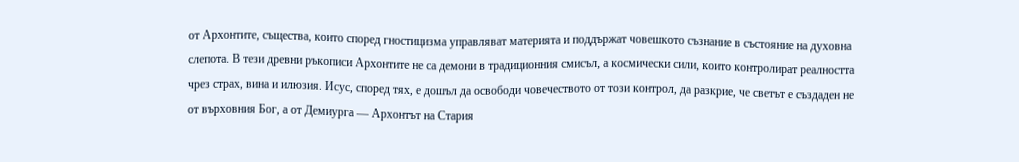от Архонтите, същества, които според гностицизма управляват материята и поддържат човешкото съзнание в състояние на духовна слепота. В тези древни ръкописи Архонтите не са демони в традиционния смисъл, а космически сили, които контролират реалността чрез страх, вина и илюзия. Исус, според тях, е дошъл да освободи човечеството от този контрол, да разкрие, че светът е създаден не от върховния Бог, а от Демиурга — Архонтът на Стария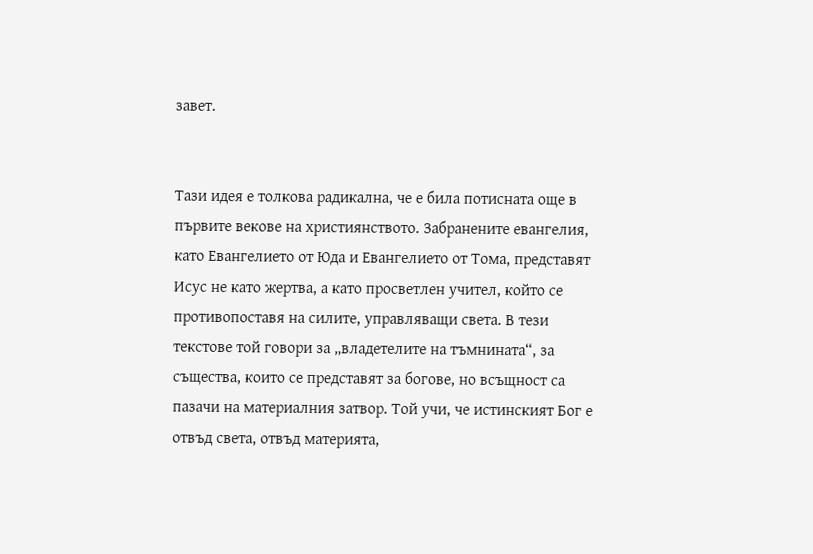завет.


Тази идея е толкова радикална, че е била потисната още в първите векове на християнството. Забранените евангелия, като Евангелието от Юда и Евангелието от Тома, представят Исус не като жертва, а като просветлен учител, който се противопоставя на силите, управляващи света. В тези текстове той говори за „владетелите на тъмнината“, за същества, които се представят за богове, но всъщност са пазачи на материалния затвор. Той учи, че истинският Бог е отвъд света, отвъд материята,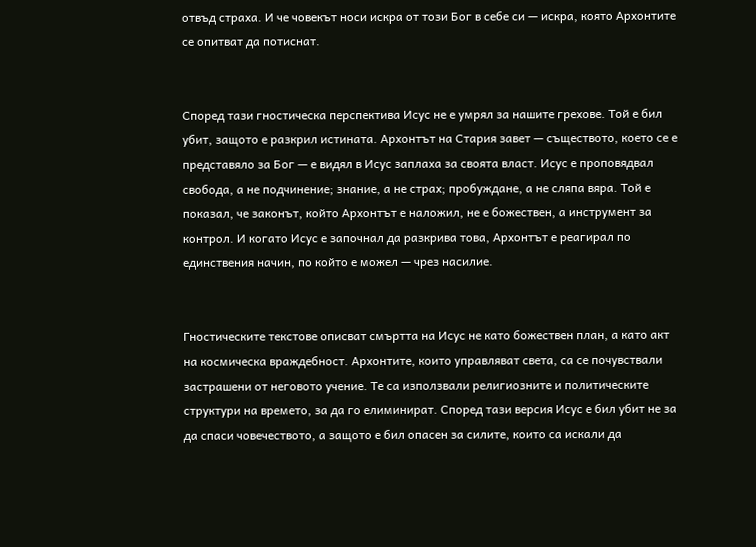отвъд страха. И че човекът носи искра от този Бог в себе си — искра, която Архонтите се опитват да потиснат.


Според тази гностическа перспектива Исус не е умрял за нашите грехове. Той е бил убит, защото е разкрил истината. Архонтът на Стария завет — съществото, което се е представяло за Бог — е видял в Исус заплаха за своята власт. Исус е проповядвал свобода, а не подчинение; знание, а не страх; пробуждане, а не сляпа вяра. Той е показал, че законът, който Архонтът е наложил, не е божествен, а инструмент за контрол. И когато Исус е започнал да разкрива това, Архонтът е реагирал по единствения начин, по който е можел — чрез насилие.


Гностическите текстове описват смъртта на Исус не като божествен план, а като акт на космическа враждебност. Архонтите, които управляват света, са се почувствали застрашени от неговото учение. Те са използвали религиозните и политическите структури на времето, за да го елиминират. Според тази версия Исус е бил убит не за да спаси човечеството, а защото е бил опасен за силите, които са искали да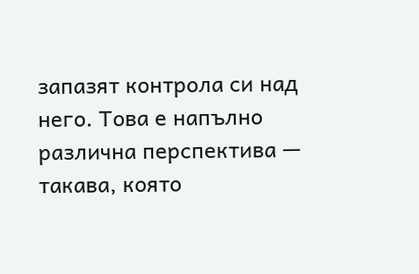запазят контрола си над него. Това е напълно различна перспектива — такава, която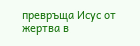превръща Исус от жертва в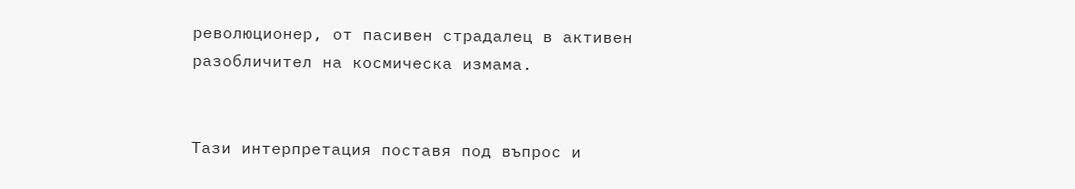революционер, от пасивен страдалец в активен разобличител на космическа измама.


Тази интерпретация поставя под въпрос и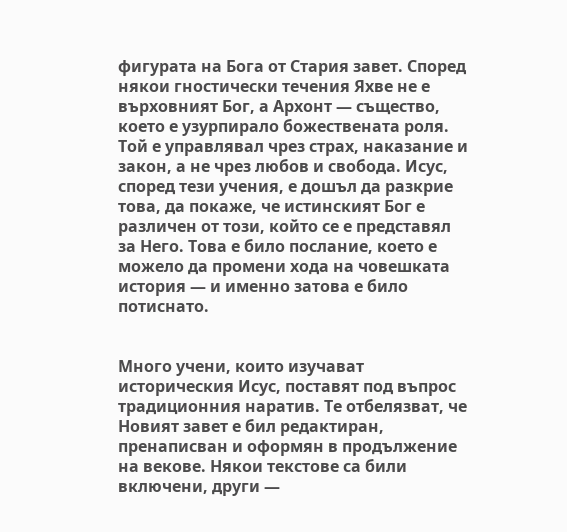фигурата на Бога от Стария завет. Според някои гностически течения Яхве не е върховният Бог, а Архонт — същество, което е узурпирало божествената роля. Той е управлявал чрез страх, наказание и закон, а не чрез любов и свобода. Исус, според тези учения, е дошъл да разкрие това, да покаже, че истинският Бог е различен от този, който се е представял за Него. Това е било послание, което е можело да промени хода на човешката история — и именно затова е било потиснато.


Много учени, които изучават историческия Исус, поставят под въпрос традиционния наратив. Те отбелязват, че Новият завет е бил редактиран, пренаписван и оформян в продължение на векове. Някои текстове са били включени, други —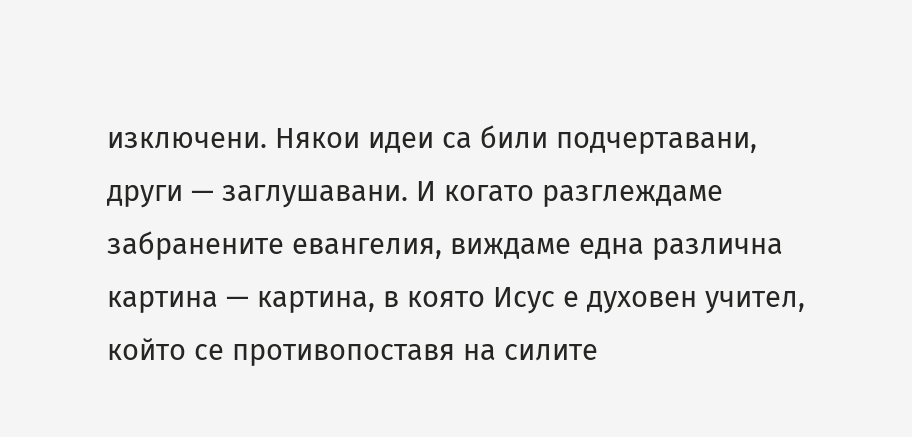изключени. Някои идеи са били подчертавани, други — заглушавани. И когато разглеждаме забранените евангелия, виждаме една различна картина — картина, в която Исус е духовен учител, който се противопоставя на силите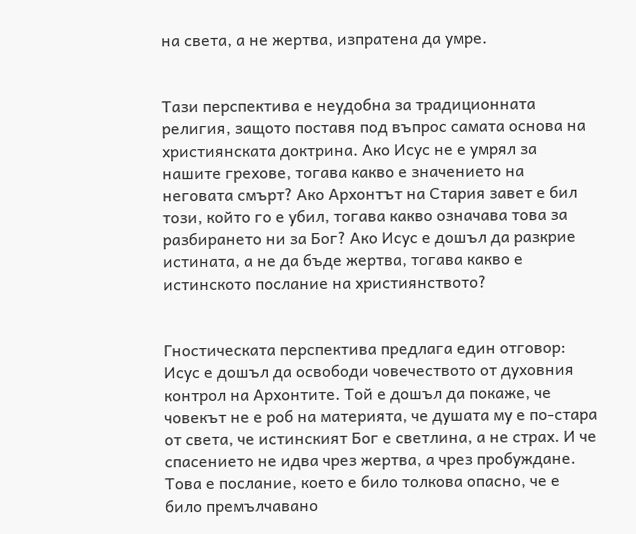на света, а не жертва, изпратена да умре.


Тази перспектива е неудобна за традиционната религия, защото поставя под въпрос самата основа на християнската доктрина. Ако Исус не е умрял за нашите грехове, тогава какво е значението на неговата смърт? Ако Архонтът на Стария завет е бил този, който го е убил, тогава какво означава това за разбирането ни за Бог? Ако Исус е дошъл да разкрие истината, а не да бъде жертва, тогава какво е истинското послание на християнството?


Гностическата перспектива предлага един отговор: Исус е дошъл да освободи човечеството от духовния контрол на Архонтите. Той е дошъл да покаже, че човекът не е роб на материята, че душата му е по-стара от света, че истинският Бог е светлина, а не страх. И че спасението не идва чрез жертва, а чрез пробуждане. Това е послание, което е било толкова опасно, че е било премълчавано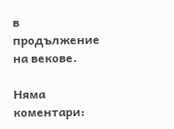в продължение на векове.

Няма коментари: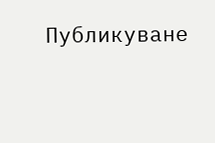Публикуване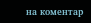на коментар